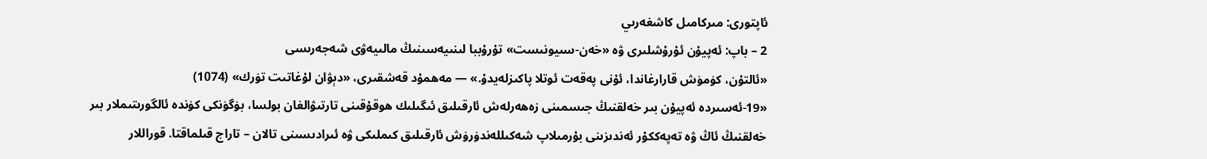ئاپتورى: مىركامىل كاشغەرىي
2 – باپ: ئەپيۇن ئۇرۇشلىرى ۋە «خەن-سىيونىست» تۇرۇببا لىنىيەسىنىڭ مالىيەۋى شەجەرىسى
«ئالتۇن، كۈمۈش قارارغاندا، ئۇنى پەقەت ئوتلا پاكىزلەيدۇ.» — مەھمۇد قەشقىرى، «دېۋان لۇغاتىت تۈرك» (1074)
«19-ئەسىردە ئەپيۇن بىر خەلقنىڭ جىسمىنى زەھەرلەش ئارقىلىق ئىگىلىك ھوقۇقىنى تارتىۋالغان بولسا، بۈگۈنكى كۈندە ئالگورىتىملار بىر خەلقنىڭ ئاڭ ۋە تەپەككۇر ئەندىزىنى بۇرمىلاپ شەكىللەندۈرۈش ئارقىلىق كىملىكى ۋە ئىرادىسىنى تالان – تاراج قىلماقتا. قوراللار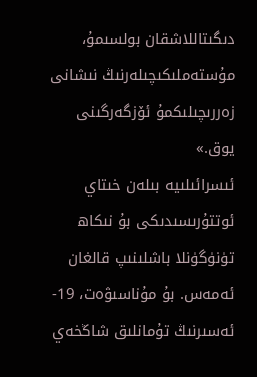دىگىتاللاشقان بولسىمۇ، مۇستەملىكىچىلەرنىڭ نىشانى زەررىچىلىكمۇ ئۆزگەرگىنى يوق.»
ئىسرائىلىيە بىلەن خىتاي ئوتتۇرىسىدىكى بۇ نىكاھ تۈنۈگۈنلا باشلىنىپ قالغان ئەمەس. بۇ مۇناسىۋەت، 19-ئەسىرنىڭ تۇمانلىق شاڭخەي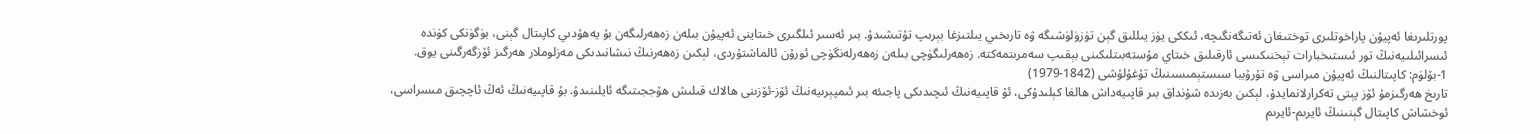پورتلىرىغا ئەپيۇن پاراخوتلىرى توختىغان ئەتىگەنگىچە، ئىككى يۈز يىللىق گېن تۈزۈلۈشىگە ۋە تارىخىي يىلتىزغا بېرىپ تۇتىشىدۇ. بىر ئەسىر ئىلگىرى خىتاينى ئەپيۇن بىلەن زەھەرلىگەن بۇ يەھۇدىي كاپىتال گېنى، بۈگۈنكى كۈندە ئىسرائىلىيەنىڭ تور ئىستىخبارات تېخنىكىسى ئارقىلىق خىتاي مۇستەبىتلىكىنى بېقىپ سەمرىتمەكتە. زەھەرلىگۈچى بىلەن زەھەرلەنگۈچى ئورۇن ئالماشتۇردى، لېكىن زەھەرنىڭ نىشانىدىكى مەزلوملار ھەرگىز ئۆزگەرگىنى يوق.
1-بۆلۈم: كاپىتالنىڭ ئەپيۇن مىراسى ۋە تۇرۇببا سىستېمىسىنىڭ تۇغۇلۇشى (1842-1979)
تارىخ ھەرگىزمۇ ئۆز پېتى تەكرارلانمايدۇ، لېكىن بەزىدە شۇنداق بىر قاپىيەداش ھالغا كېلىدۇكى، ئۇ قاپىيەنىڭ ئىچىدىكى پاجىئە بىر ئىمپېرىيەنىڭ ئۆز-ئۆزىنى ھالاك قىلىش ھۆججىتىگە ئايلىنىدۇ. بۇ قاپىيەنىڭ ئەڭ ئاچچىق مىسراسى، ئوخشاش كاپىتال گېنىنىڭ ئايرىم-ئايرىم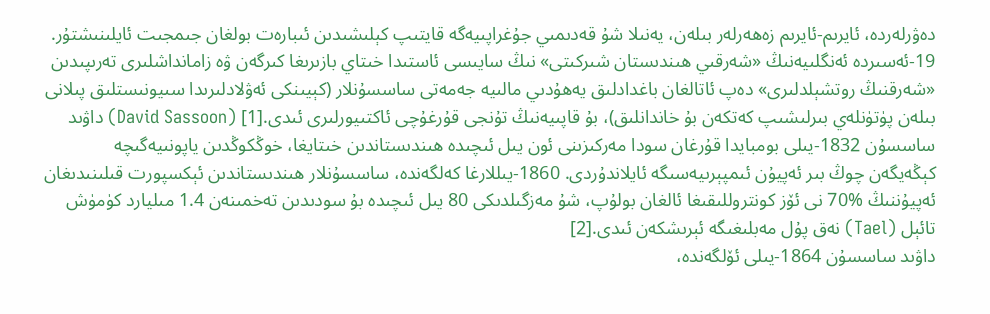دەۋرلەردە، ئايرىم-ئايرىم زەھەرلەر بىلەن، يەنىلا شۇ قەدىمىي جۇغراپىيەگە قايتىپ كېلىشىدىن ئىبارەت بولغان جىمجىت ئايلىنىشتۇر.
19-ئەسىردە ئەنگلىيەنىڭ «شەرقىي ھىندىستان شىركىتى» نىڭ سايىسى ئاستىدا خىتاي بازىرىغا كىرگەن ۋە زامانداشلىرى تەرىپىدىن «شەرقنىڭ روتشېلدلىرى» دەپ ئاتالغان باغدادلىق يەھۇدىي مالىيە جەمەتى ساسسۇنلار (كېيىنكى ئەۋلادلىرىدا سىيونىستلىق پىلانى بىلەن پۈتۈنلەي بىرلىشىپ كەتكەن بۇ خاندانلىق)، بۇ قاپىيەنىڭ تۇنجى قۇرغۇچى ئاكتىيورلىرى ئىدى.[1] (David Sassoon) داۋىد ساسسۇن 1832-يىلى بومبايدا قۇرغان سودا مەركىزىنى ئون يىل ئىچىدە ھىندىستاندىن خىتايغا، خوڭكوڭدىن ياپونىيەگىچە كېڭەيگەن چوڭ بىر ئەپيۇن ئىمپېرىيەسىگە ئايلاندۇردى. 1860-يىللارغا كەلگەندە، ساسسۇنلار ھىندىستاندىن ئېكسپورت قىلىنىدىغان ئەپيۇننىڭ %70 نى ئۆز كونتروللىقىغا ئالغان بولۇپ، شۇ مەزگىلدىكى 80 يىل ئىچىدە بۇ سودىدىن تەخمىنەن 1.4 مىليارد كۈمۈش تائېل (Tael) نەق پۇل مەبلىغىگە ئېرىشكەن ئىدى.[2]
داۋىد ساسسۇن 1864-يىلى ئۆلگەندە،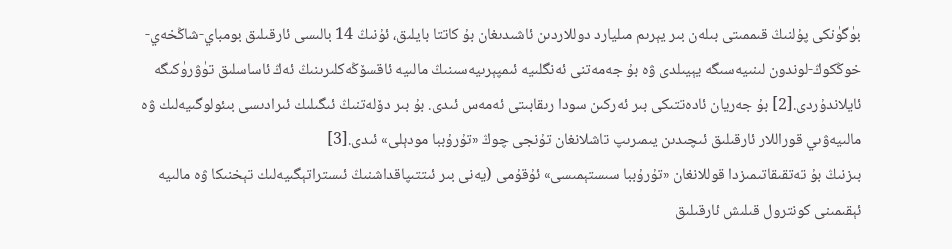بۈگۈنكى پۇلنىڭ قىممىتى بىلەن بىر يېرىم مىليارد دوللاردىن ئاشىدىغان بۇ كاتتا بايلىق، ئۇنىڭ 14 بالىسى ئارقىلىق بومباي-شاڭخەي-خوڭكوڭ-لوندون لىنىيەسىگە يېيىلدى ۋە بۇ جەمەتنى ئەنگلىيە ئىمپېرىيەسىنىڭ مالىيە ئاقسۆڭەكلىرىنىڭ ئەڭ ئاساسلىق تۈۋرۈكىگە ئايلاندۇردى.[2] بۇ جەريان ئادەتتىكى بىر ئەركىن سودا رىقابىتى ئەمەس ئىدى. بۇ بىر دۆلەتنىڭ ئىگىلىك ئىرادىسى بىئولوگىيەلىك ۋە مالىيەۋىي قوراللار ئارقىلىق ئىچىدىن يىمىرىپ تاشلانغان تۇنجى چوڭ «تۇرۇببا مودېلى» ئىدى.[3]
بىزنىڭ بۇ تەتقىقاتىمىزدا قوللانغان «تۇرۇببا سىستېمىسى» ئۇقۇمى (يەنى بىر ئىتتىپاقداشنىڭ ئىستراتېگىيەلىك تېخنىكا ۋە مالىيە ئېقىمىنى كونترول قىلىش ئارقىلىق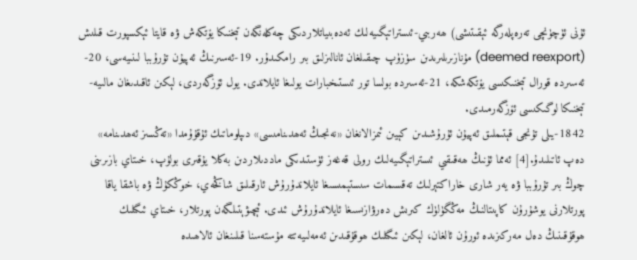ئۇنى ئۈچۈنچى تەرەپلەرگە ئېقىتىشى) ھەربىي-ئىستراتېگىيەلىك ئەدەبىياتلاردىكى چەكلەنگەن تېخنىكا يۆتكەش ۋە قايتا ئېكسپورت قىلىش (deemed reexport) مۇنازىرىلىرىدىن سۈزۈپ چىقىلغان ئانالىزلىق بىر رامكىدۇر. 19-ئەسىرنىڭ ئەپيۇن تۇرۇببا لىنىيەسى، 20-ئەسىردە قورال تېخنىكىسى يۆتكەشكە، 21-ئەسىردە بولسا تور ئىستىخبارات يولىغا ئايلاندى. يول ئۆزگەردى، لېكىن ئاقىدىغان مالىيە-تېخنىكا لوگىكىسى ئۆزگەرمىدى.
1842-يىلى تۇنجى قېتىملىق ئەپيۇن ئۇرۇشىدىن كېيىن ئىمزالانغان «نەنجىڭ ئەھدىنامىسى» دىپلوماتىك ئۇقۇۇمدا «تەڭسىز ئەھدىنامە» دەپ ئاتىلىدۇ.[4] ئەمما ئۇنىڭ ھەقىقىي ئىستراتېگىيەلىك رولى قەغەز ئۈستىدىكى ماددىلاردىن بەكلا يۇقىرى بولۇپ، خىتاي بازىرىنى چوڭ بىر تۇرۇببا ۋە يەر شارى خاراكتېرلىك تەقسىمات سىستېمىسىغا ئايلاندۇرۇش ئارقىلىق شاڭخەي، خوڭكۇڭ ۋە باشقا ياقا پورتلارنى يوشۇرۇن كاپىتالنىڭ مەڭگۈلۈك كىرىش دەرۋازىسىغا ئايلاندۇرۇش ئىدى. ئېچىۋېتىلگەن پورتلار، خىتاي ئىگىلىك ھوقۇقىنىڭ دەل مەركىزىدە ئورۇن ئالغان، لېكىن ئىگىلىك ھوقۇقىدىن ئەمەلىيەتتە مۇستەسنا قىلىنغان ئالاھىدە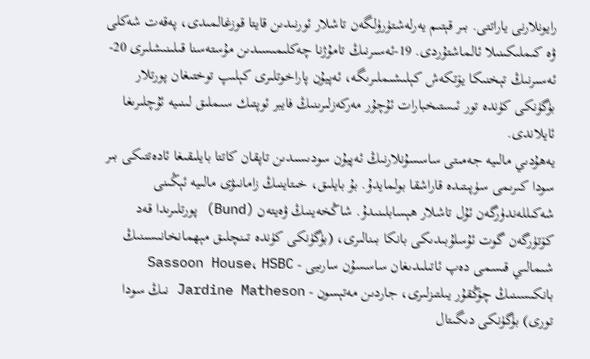رايونلارنى ياراتتى. بىر قېتىم يەرلەشتۈرۈلگەن تاشلار ئورنىدىن قايتا قوزغالمىدى، پەقەت شەكلى ۋە كىملىكىنىلا ئالماشتۇردى. 19-ئەسىرنىڭ تامۇژنا چەكلىمىسىدىن مۇستەسنا قىلىنىشلىرى 20-ئەسىرنىڭ تېخنىكا يۆتكەش كېلىشىملىرىگە، ئەپيۇن پاراخوتلىرى كېلىپ توختىغان پورتلار بۈگۈنكى كۈندە تور ئىستىخبارات ئۇچۇر مەركەزلىرىنىڭ فايبر ئوپتىك سىملىق لىنىيە ئۇچلىرىغا ئايلاندى.
يەھۇدىي مالىيە جەمىتى ساسسۇنلارنىڭ ئەپيۇن سودىسىدىن تاپقان كاتتا بايلىقىغا ئادەتتىكى بىر سودا كىرىمى سۈپىتىدە قاراشقا بولمايدۇ. بۇ بايلىق، خىتاينىڭ زامانىۋى مالىيە ئېڭىنى شەكىللەندۈرگەن ئۇل تاشلار ھېسابلىنىدۇ. شاڭخەينىڭ ۋەيتەن (Bund) پورتلىرىدا قەد كۆتۈرگەن گوت ئۇسلۇبىدىكى بانكا بىنالىرى، (بۈگۈنكى كۈندە تىنچلىق مېھمانخانىسىنىڭ شىمالىي قىسمى دەپ ئاتىلىدىغان ساسسۇن سارىيى - Sassoon House، HSBC بانكىسىنىڭ چۆڭقۇر يىلتىزلىرى، جاردىن مەتېسون - Jardine Matheson نىڭ سودا تورى) بۈگۈنكى دىگىتال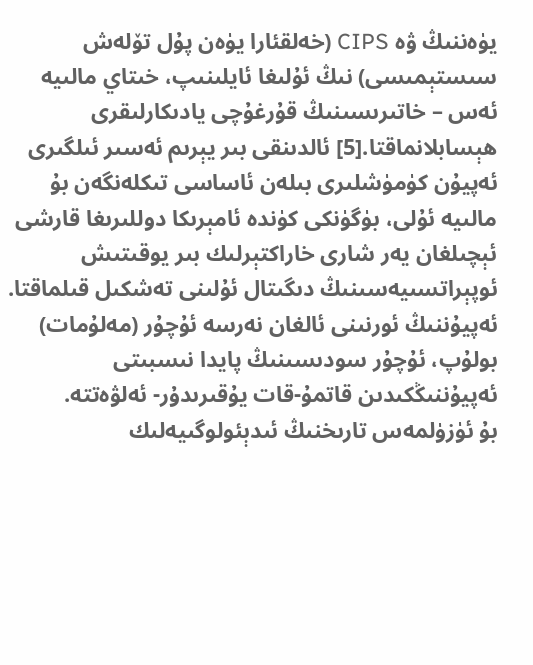يۈەننىڭ ۋە CIPS (خەلقئارا يۈەن پۇل تۆلەش سىستېمىسى) نىڭ ئۇلىغا ئايلىنىپ، خىتاي مالىيە ئەس – خاتىرىسىنىڭ قۇرغۇچى يادىكارلىقرى ھېسابلانماقتا.[5] ئالدىنقى بىر يېرىم ئەسىر ئىلگىرى ئەپيۇن كۈمۈشلىرى بىلەن ئاساسى تىكلەنگەن بۇ مالىيە ئۇلى، بۈگۈنكى كۈندە ئامېرىكا دوللىرىغا قارشى ئېچىلغان يەر شارى خاراكتېرلىك بىر يوقىتىش ئوپېراتسىيەسىنىڭ دىگىتال ئۇلىنى تەشكىل قىلماقتا. ئەپيۇننىڭ ئورنىنى ئالغان نەرسە ئۇچۇر (مەلۇمات) بولۇپ، ئۇچۇر سودىسىنىڭ پايدا نىسبىتى ئەپيۇننىڭكىدىن قاتمۇ-قات يۇقىرىدۇر- ئەلۋەتتە.
بۇ ئۈزۈلمەس تارىخنىڭ ئىدېئولوگىيەلىك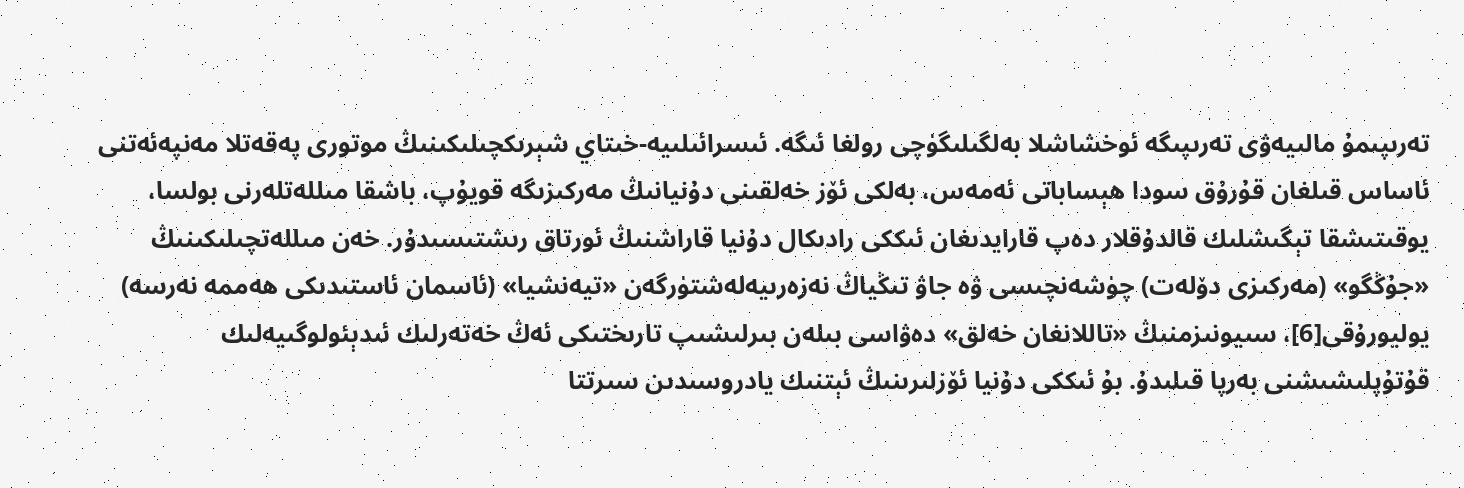تەرىپىمۇ مالىيەۋى تەرىپىگە ئوخشاشلا بەلگىلىگۈچى رولغا ئىگە. ئىسرائىلىيە-خىتاي شېرىكچىلىكىنىڭ موتورى پەقەتلا مەنپەئەتنى ئاساس قىلغان قۇرۇق سودا ھېساباتى ئەمەس، بەلكى ئۆز خەلقىنى دۇنيانىڭ مەركىزىگە قويۇپ، باشقا مىللەتلەرنى بولسا، يوقىتىشقا تېگىشلىك قالدۇقلار دەپ قارايدىغان ئىككى رادىكال دۇنيا قاراشنىڭ ئورتاق رىشتىسىدۇر. خەن مىللەتچىلىكىنىڭ «جۇڭگو» (مەركىزى دۆلەت) چۈشەنچىسى ۋە جاۋ تىڭياڭ نەزەرىيەلەشتۈرگەن «تيەنشيا» (ئاسمان ئاستىدىكى ھەممە نەرسە) يوليورۇقى[6]، سىيونىزمنىڭ «تاللانغان خەلق» دەۋاسى بىلەن بىرلىشىپ تارىختىكى ئەڭ خەتەرلىك ئىدېئولوگىيەلىك قۇتۇپلىشىشنى بەرپا قىلىدۇ. بۇ ئىككى دۇنيا ئۆزلىرىنىڭ ئېتنىك يادروسىدىن سىرتتا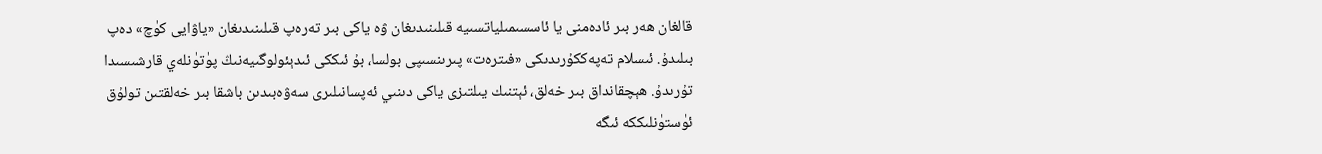قالغان ھەر بىر ئادەمنى يا ئاسسىمىلياتسىيە قىلىنىدىغان ۋە ياكى بىر تەرەپ قىلىنىدىغان «ياۋايى كۈچ» دەپ بىلىدۇ. ئىسلام تەپەككۇرىدىكى «فىترەت» پىرىنسىپى بولسا، بۇ ئىككى ئىدېئولوگىيەنىڭ پۈتۈنلەي قارشىسىدا تۇرىدۇ. ھېچقانداق بىر خەلق، ئېتنىك يىلتىزى ياكى دىنىي ئەپسانىلىرى سەۋەبىدىن باشقا بىر خەلقتىن تولۇق ئۈستۈنلىككە ئىگە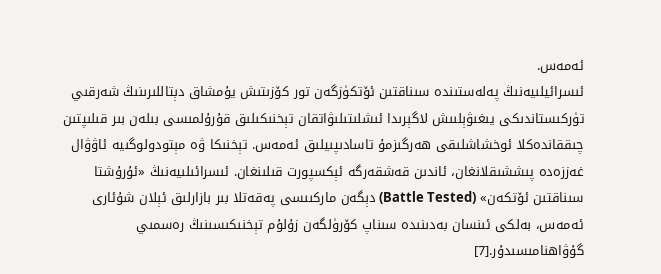ئەمەس.
ئىسرائيلىيەنىڭ پەلەستىندە سىناقتىن ئۆتكۈزگەن تور كۆزىتىش يۇمشاق دېتاللىرىنىڭ شەرقىي تۈركىستاندىكى يىغىۋېلىىش لاگېرىدا ئىشلىتىلىۋاتقان تېخنىكىلىق قۇرۇلمىسى بىلەن بىر قىلىپتىن چىققاندەكلا ئوخشاشلىقى ھەرگىزمۇ تاسادىپىيلىق ئەمەس. تېخنىكا ۋە مېتودولوگىيە ئاۋۋال غەززەدە پىششىقلانغان، ئاندىن قەشقەرگە ئېكسپورت قىلىنغان. ئىسرائىلىيەنىڭ «ئۇرۇشتا سىناقتىن ئۆتكەن» (Battle Tested) دېگەن ماركىىسى پەقەتلا بىر بازارلىق ئېلان شۇئارى ئەمەس، بەلكى ئىنسان بەدىنىدە سىناپ كۆرۈلگەن زۇلۇم تېخنىكىسىنىڭ رەسمىي گۇۋاھنامىسىدۇر.[7]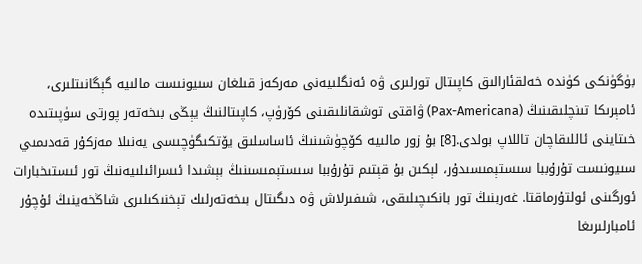بۈگۈنكى كۈندە خەلقئارالىق كاپىتال تورلىرى ۋە ئەنگلىيەنى مەركەز قىلغان سىيونىست مالىيە گېگانىتلىرى، ئامېرىكا تىنچلىقىنىڭ (Pax-Americana) ۋاقتى توشقانلىقىنى كۆرۈپ، كاپىتالنىڭ يېڭى بىخەتەر پورتى سۈپىتىدە خىتاينى ئاللىقاچان تاللاپ بولدى.[8] بۇ زور مالىيە كۆچۈشىنىڭ ئاساسلىق يۆتكىگۈچىسى يەنىلا مەزكۇر قەدىمىي سىيونىست تۇرۇببا سىستېمىسىدۇر، لېكىن بۇ قېتىم تۇرۇببا سىستېمىسىنىڭ بېشىدا ئىسرائىلىيەنىڭ تور ئىستىخبارات ئورگىنى ئولتۇرماقتا. غەربنىڭ تور بانكىچىلىقى، شىفىرلاش ۋە دىگىتال بىخەتەرلىك تېخنىكىلىرى شاڭخەينىڭ ئۇچۇر ئامبارلىرىغا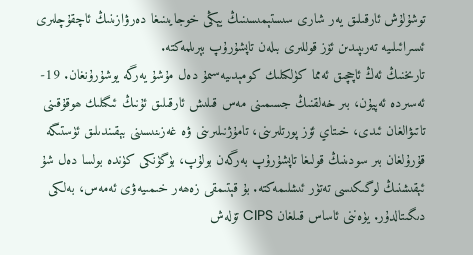توشۇلۇش ئارقىلىق يەر شارى سىستېمىسىنىڭ يېڭى خوجايىنىغا دەرۋازىنىڭ ئاچقۇچلىرى ئىسرائىلىيە تەرىپىدىن ئۆز قوللىرى بىلەن تاپشۇرۇپ بېرىلمەكتە.
تارىخنىڭ ئەڭ ئاچچىق ئەمما كۈلكىلىك كومېدىيەسىمۇ دەل مۇشۇ يەرگە يوشۇرۇنغان. 19-ئەسىردە ئەپيۇن، بىر خەلقنىڭ جسىمىنى مەس قىلىش ئارقىلىق ئۇنىڭ ئىگىلىك ھوقۇقىنى تاتىۋالغان ئىدى، خىتاي ئۆز پورتلىرىنى، تامۇژنىلىرىنى ۋە غەزىنىسىنى بېقىندىلىق ئۈستىگە قۇرۇلغان بىر سودىنىڭ قولىغا تاپشۇرۇپ بەرگەن بولۇپ، بۈگۈنكى كۈندە بولسا دەل شۇ ئېقىشنىڭ لوگىكىسى تەتۈر ئىشلىمەكتە. بۇ قېتىمقى زەھەر خىمىيەۋى ئەمەس، بەلكى دىگىتالدۇر. يۈەننى ئاساس قىلغان CIPS تۆلەش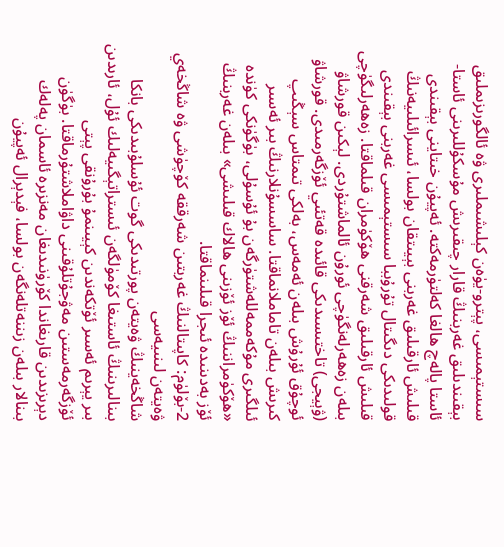سىستېمىسى، پېترو-يۈەن كېلىشىملىرى ۋە ئالگورىزىملىق بېقىندىلىق غەربنىڭ قارار چىقىرىش مۇسكۇللىرىنى ئاستا-ئاستا پالەچ ھالغا كەلتۈرمەكتە. ئەپيۇن خىتاينى بېقىندى قىلىش ئارقىلىق غەربنى بېيىتقان بولسا، ئىسرائىلىيەنىڭ قولىدىكى دىگىتال تۇرۇببا سىستېمىسى غەربنى بېقىندى قىلىش ئارقىلىق شەرقنى ھۆكۈمران قىلماقتا. زەھەرلىگۈچى بىلەن زەھەرلەنگۈچى ئورۇن ئالماشتۇردى. لېكىن قورشاۋ (ۋېيجى) تاختىسىدىكى قائىدە قەتئىي ئۆزگەرمىدى. قورشاۋ ئوچۇق ئۇرۇش بىلەن ئەمەس، بەلكى تىمتاس سېڭىپ كىرىش بىلەن تاماملانماقتا. ساسسۇنلارنىڭ بىر ئەسىر ئىلگىرى مۇكەممەللەشتۈرگەن بۇ ئۇسۇلى، بۈگۈنكى كۈندە «ھۆكۈمراننىڭ ئۆز ئۆزىنى ھالاك قىلىشى» بىلەن غەربنىڭ ئۆز بەدىنىدە ئىجرا قىلىنماقتا.
2-بۆلۈم: كاپىتالنىڭ غەربتىن شەرققە كۆچۈشى ۋە شاڭخەي ۋەيتەن لىنىيەسى
شاڭخەينىڭ ۋەيتەن پورتىدىكى گوت ئۇسلۇبىدىكى بانكا بىنالىرىنىڭ ئاستىغا كۆمۈلگەن ئىستراتېگىيەلىك ئۇل، ئارىدىن بىر يېرىم ئەسىر ئۆتكەندىن كېيىنمۇ بۇرۇنقى پېتى ئۆزگەرمەستىن مەۋجۇتلۇقىنى داۋاملاشتۇرماقتا. بۈگۈن دېرىزىدىن قارىغاندا كۆرۈنىدىغان مەنزىرە ئاسمان پەلەك بىنالار بىلەن زىننەتلەنگەن بولسا، فېدېرال ئەپيۇن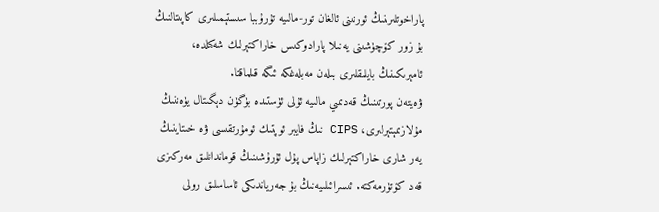پاراخوتلىرىنىڭ ئورنىنى ئالغان تور-مالىيە تۇرۇببا سىستېمىلىرى كاپىتالنىڭ بۇ زور كۆچۈشىنى يەنىلا پارادوكىس خاراكتېرلىك شەكىلدە، ئامېرىكىنىڭ بايلىقلىرى بىلەن مەبلەغكە ئىگە قىلماقتا.
ۋەيتەن پورتىنىڭ قەدىمىي مالىيە ئۇلى ئۈستىدە بۈگۈن دېگىتال يۈەننىڭ مۇلازىمېتېرلىرى، CIPS نىڭ فايبر ئوپتىك ئومۇرتقىسى ۋە خىتاينىڭ يەر شارى خاراكتېرلىك زاپاس پۇل ئۇرۇشىنىڭ قوماندانلىق مەركىزى قەد كۆتۈرمەكتە. ئىسرائىلىيەنىڭ بۇ جەرياندىكى ئاساسلىق رولى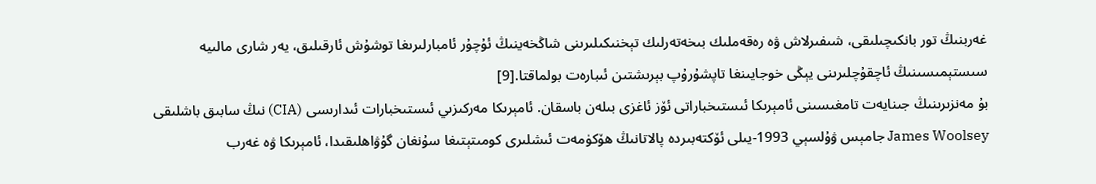غەربنىڭ تور بانكىچىلىقى، شىفىرلاش ۋە رەقەملىك بىخەتەرلىك تېخنىكىلىرىنى شاڭخەينىڭ ئۇچۇر ئامبارلىرىغا توشۇش ئارقىلىق، يەر شارى مالىيە سىستېمىسىنىڭ ئاچقۇچلىرىنى يېڭى خوجايىنغا تاپشۇرۇپ بېرىشتىن ئىبارەت بولماقتا.[9]
بۇ مەنزىرىنىڭ جىنايەت تامغىسىنى ئامېرىكا ئىستىخباراتى ئۆز ئاغزى بىلەن باسقان. ئامېرىكا مەركىزىي ئىستىخبارات ئىدارىسى (CIA) نىڭ سابىق باشلىقى James Woolsey جامېس ۋۇلسېي 1993-يىلى ئۆكتەبىردە پالاتانىڭ ھۆكۈمەت ئىشلىرى كومىتېتىغا سۇنغان گۇۋاھلىقىدا، ئامېرىكا ۋە غەرب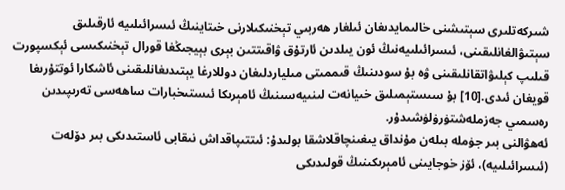شىركەتلىرى سېتىشنى خالىمايدىغان ئىلغار ھەربىي تېخنىكىلارنى خىتاينىڭ ئىسرائىلىيە ئارقىلىق سېتىۋالغانلىقىنى، ئىسرائىلىيەنىڭ ئون يىلدىن ئارتۇق ۋاقىتتىن بېرى بېيجىڭغا قورال تېخنىكىسى ئېكسپورت قىلىپ كېلىۋاتقانلىقىنى ۋە بۇ سودىنىڭ قىممىتى مىلياردلىغان دوللارغا يېتىدىغانلىقىنى ئاشكارا ئوتتۇرىغا قويغان ئىدى.[10] بۇ سىستېمىلىق خىيانەت لىنىيەسىنىڭ ئامېرىكا ئىستىخبارات ساھەسى تەرىپىدىن رەسمىي جەزملەشتۈرۈلۈشىدۇر.
ئەھۋالنى بىر جۈملە بىلەن مۇنداق يىغىنچاقلاشقا بولىدۇ: ئىتتىپاقداش نىقابى ئاستىدىكى بىر دۆلەت (ئىسرائىلىيە)، ئۆز خوجايىنى ئامېرىكىنىڭ قولىدىكى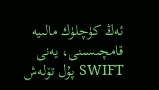ئەڭ كۈچلۈك مالىيە قامچىسىنى، يەنى SWIFT پۇل تۆلەش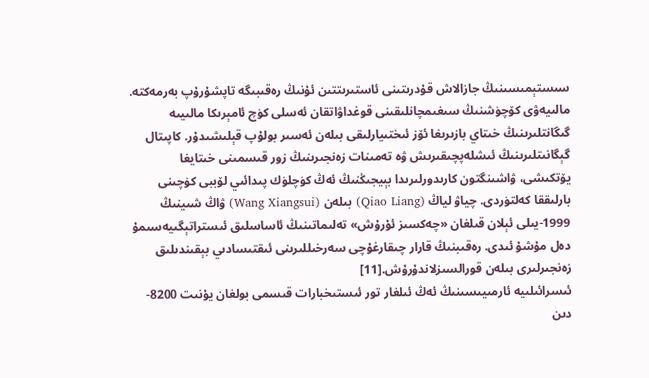سىستېمىسىنىڭ جازالاش قۇدرىتىنى ئاستىرىتتىن ئۇنىڭ رەقىبىگە تاپشۇرۇپ بەرمەكتە.
مالىيەۋى كۆچۈشنىڭ سىغىمچانلىقىنى قوغداۋاتقان ئەسلى كۈچ ئامېرىكا مالىيىە گىگانتلىرىنىڭ خىتاي بازىرىغا ئۆز ئىختىيارلىقى بىلەن ئەسىر بولۇپ قېلىشىدۇر. كاپىتال گېگانىتلىرىنىڭ ئىشلەپچىقىرىش ۋە تەمىنات زەنجىرىنىڭ زور قىسمىنى خىتايغا يۆتكىشى، ۋاشىنگتون كارىدورلىرىدا بېيجىڭنىڭ ئەڭ كۈچلۈك پىدائىي لۆببى كۈچىنى بارلىققا كەلتۈردى. چياۋ لياڭ (Qiao Liang) بىلەن (Wang Xiangsui) ۋاڭ شىينىڭ 1999-يىلى ئېلان قىلغان «چەكسىز ئۇرۇش» تەلىماتىنىڭ ئاساسلىق ئىستراتېگىيەسىمۇ دەل مۇشۇ ئىدى. رەقىبنىڭ قارار چىقارغۇچى سەرخىللىرىنى ئىقتىسادىي بېقىندىلىق زەنجىرلىرى بىلەن قورالسىزلاندۇرۇش.[11]
ئىسرائىلىيە ئارمىيىسىنىڭ ئەڭ ئىلغار تور ئىستىخبارات قىسمى بولغان يۇنىت 8200-دىن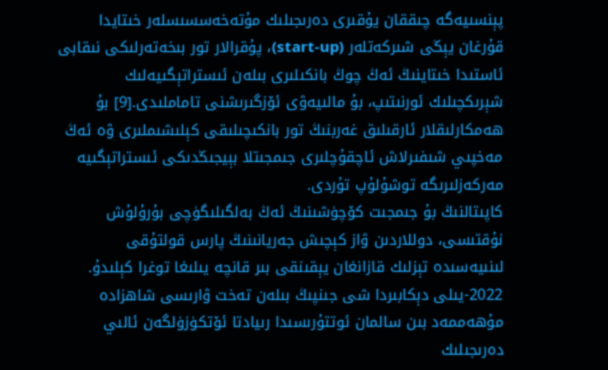پېنسىيەگە چىققان يۇقىرى دەرىجىلىك مۇتەخەسسىسلەر خىتايدا قۇرغان يېڭى شىركەتلەر (start-up)، پۇقرالار تور بىخەتەرلىكى نىقابى ئاستىدا خىتاينىڭ ئەڭ چوڭ بانكىلىرى بىلەن ئىستراتېگىيەلىك شېرىكچىلىك ئورنىتىپ، بۇ مالىيەۋى ئۆزگىرىشنى تاماملىدى.[9] بۇ ھەمكارلىقلار ئارقىلىق غەربنىڭ تور بانكىچىلىقى كېلىشىملىرى ۋە ئەڭ مەخپىي شىفىرلاش ئاچقۇچلىرى جىمجىتلا بېيجىڭدىكى ئىستراتېگىيە مەركەزلىرىگە توشۇلۇپ تۇردى.
كاپىتالنىڭ بۇ جىمجىت كۆچۈشىنىڭ ئەڭ بەلگىلىگۈچى بۇرۇلۇش نۇقتىسى، دوللاردىن ۋاز كېچىش جەريانىنىڭ پارس قولتۇقى لىنىيەسىدە تېزلىك قازانغان يېقىنقى بىر قانچە يىلىغا توغرا كېلىدۇ. 2022-يىلى دېكابىردا شى جىنپىڭ بىلەن تەخت ۋارىسى شاھزادە مۇھەممەد بىن سالمان ئوتتۇرىسىدا رىيادتا ئۆتكۈزۈلگەن ئالىي دەرىجىلىك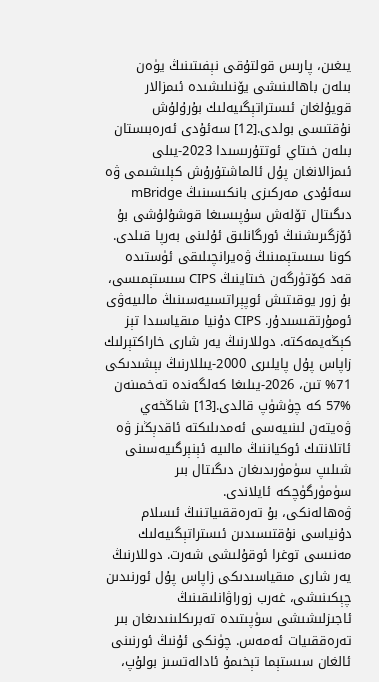يىغىن، پارىس قولتۇقى نېفىتىنىڭ يۈەن بىلەن باھالىنىشى يۆنىلىشىدە ئىمزالار قويۇلغان ئىستراتېگىيەلىك بۇرۇلۇش نۇقتىسى بولدى.[12] سەئۇدى ئەرەبىستان بىلەن خىتاي ئوتتۇرىسىدا 2023-يىلى ئىمزالانغان پۇل ئالماشتۇرۇش كېلىشىمى ۋە سەئۇدى مەركىزى بانكىسىنىڭ mBridge دىگىتال تۆلەش سۇپىسىغا قوشۇلۇشى بۇ ئۆزگىرىشنىڭ ئورگانلىق ئۇلىنى بەرپا قىلدى.
كونا سىستېمىنىڭ ۋەيرانچىلىقى ئۈستىدە قەد كۆتۈرگەن خىتاينىڭ CIPS سىستېمىسى، بۇ زور يوقىتىش ئوپېراتسىيەسىنىڭ مالىيەۋى ئومۇرتقىسىدۇر. CIPS دۇنيا مىقياسىدا تېز كېڭەيمەكتە. دوللارنىڭ يەر شارى خاراكتېرلىك زاپاس پۇل پايلىرى 2000-يىللارنىڭ بېشىدىكى 71% تىن، 2026-يىلىغا كەلگەندە تەخمىنەن %57 كە چۈشۈپ قالدى.[13] شاڭخەي ۋەيتەن لىنىيەسى ئەمدىلىكتە ئاقدېڭىز ۋە ئاتلانتىك ئوكياننىڭ مالىيە ئېنېرگىيەسىنى شىلىپ سۈمۈرىدىغان دىگىتال بىر سۈمۈرگۈچكە ئايلاندى.
ۋەھالەنكى، بۇ تەرەققىياتنىڭ ئىسلام دۇنياسى نۇقتىسىدىن ئىستراتېگىيەلىك مەنىسى توغرا ئوقۇلىشى شەرت. دوللارنىڭ يەر شارى مىقياسىدىكى زاپاس پۇل ئورنىدىن چېكىنىشى، غەرب زوراۋانلىقىنىڭ ئاجىزلىشىشى سۈپىتىدە تەبرىكلىنىدىغان بىر تەرەققىيات ئەمەس. چۈنكى ئۇنىڭ ئورنىنى ئالغان سىستېما تېخىمۇ ئادالەتسىز بولۇپ،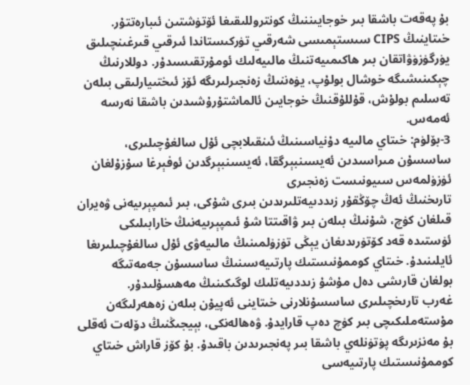بۇ پەقەت باشقا بىر خوجايىننىڭ كونتروللىقىغا ئۆتۈشتىن ئىبارەتتۇر. خىتاينىڭ CIPS سىستېمىسى شەرقىي تۈركىستاندا ئىرقىي قىرغىنچىلىق يۈرگۈزۈۋاتقان بىر ھاكىمىيەتنىڭ مالىيەلىك ئومۇرتقىسىدۇر. دوللارنىڭ چېكىنىشىگە خوشال بولۇپ، يۈەننىڭ زەنجىرلىرىگە ئۆز ئىختىيارلىقى بىلەن تەسلىم بولۇش، قۇللۇقنىڭ خوجايىن ئالماشتۇرۇشىدىن باشقا نەرسە ئەمەس.
3-بۆلۈم: خىتاي مالىيە دۇنياسىنىڭ ئىنقىلابچى ئۇل سالغۇچىلىرى، ساسسۇن مىراسىدىن ئەيسىنبېرگقا، ئەيسىنبېرگدىن ئوفېرغا سۇزۇلغان ئۈزۈلمەس سىيونىست زەنجىرى
تارىخنىڭ ئەڭ چۆڭقۇر زىددىيەتلىرىدىن بىرى شۇكى، بىر ئىمپېرىيەنى ۋەيران قىلغان كۈچ، شۇنىڭ بىلەن بىر ۋاقىتتا شۇ ئىمپېرىيەنىڭ خارابىلىكى ئۈستىدە قەد كۆتۈرىدىغان يېڭى تۈزۈلمىنىڭ مالىيەۋى ئۇل سالغۇچىلىرىغا ئايلىنىدۇ. خىتاي كوممۇنىستىك پارتىيەسىنىڭ ساسسۇن جەمەتىگە بولغان قارىشى دەل مۇشۇ زىددىيەتلىك لوگىكىنىڭ مەھسۇلىدۇر.
غەرب تارىخچىلىرى ساسسۇنلارنى خىتاينى ئەپيۇن بىلەن زەھەرلىگەن مۇستەملىكىچى بىر كۈچ دەپ قارايدۇ. ۋەھالەنكى، بېيجىڭنىڭ دۆلەت ئەقلى بۇ مەنزىرىگە پۈتۈنلەي باشقا بىر پەنجىرىدىن باقىدۇ. بۇ كۆز قاراش خىتاي كوممۇنىستىك پارتىيەسى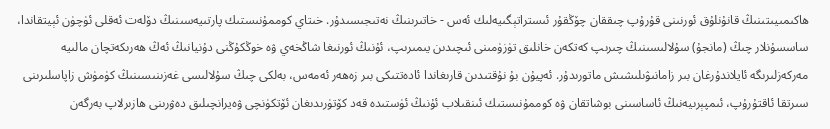ھاكىمىيىتىنىڭ قانۇنلۇق ئورنىنى قۇرۇپ چىققان چۆڭقۇر ئىستراتېگىيەلىك ئەس - خاتىرىنىڭ نەتىجىسىدۇر. خىتاي كوممۇنىستىك پارتىيەسىنىڭ دۆلەت ئەقلى ئۈچۈن ئېيتقاندا، ساسسۇنلار چىڭ (مانجۇ) سۇلالىسىنىڭ چىرىپ كەتكەن خانلىق تۈزۈمىنى ئىچىدىن يىمىرىپ، ئۇنىڭ ئورنىغا شاڭخەي ۋە خوڭكۇڭنى دۇنيانىڭ ئەڭ ھەرىكەتچان مالىيە مەركەزلىرىگە ئايلاندۇرغان بىر زامانىۋىلىشىش ماتورىدۇر. ئەپيۇن بۇ نۇقتىدىن قارىغاندا ئادەتتىكى بىر زەھەر ئەمەس، بەلكى چىڭ سۇلالىسى غەزىنىسىنىڭ كۈمۈش زاپاسلىرىنى سىرتقا ئاقتۇرۇپ، ئىمپېرىيەنىڭ ئاساسىنى بوشاتقان ۋە كوممۇنىستىك ئىنقىلاب ئۇنىڭ ئۈستىدە قەد كۆتۈرىدىغان ئۆتكۈنچى ۋەيرانچىلىق دەۋرىنى ھازىرلاپ بەرگەن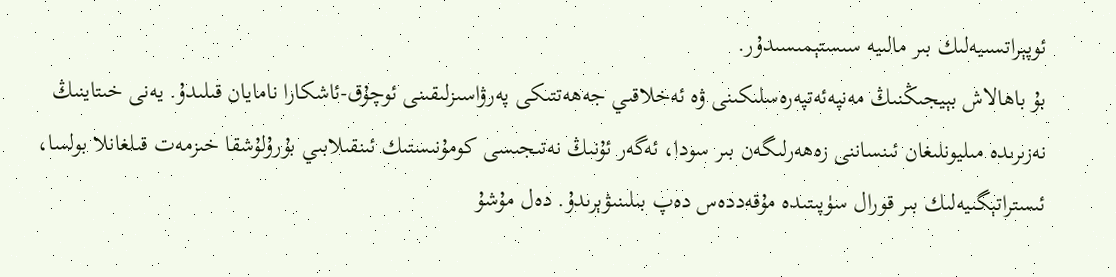ئوپېراتسىيەلىك بىر مالىيە سىستېمىسىدۇر.
بۇ باھالاش بېيجىڭنىڭ مەنپەئەتپەرەسلىكىنى ۋە ئەخلاقىي جەھەتتىكى پەرۋاسىزلىقىنى ئوچۇق-ئاشكارا نامايان قىلىدۇ. يەنى خىتاينىڭ نەزىرىدە مىليونلىغان ئىنساننى زەھەرلىگەن بىر سودا، ئەگەر ئۇنىڭ نەتىجىسى كومۇنىستىك ئىنقىلابىي بۇرۇلۇشقا خىزمەت قىلغانلا بولسا، ئىستراتېگىيەلىك بىر قورال سۈپىتىدە مۇقەددەس دەپ بىلىنىۋېرىدۇ. دەل مۇشۇ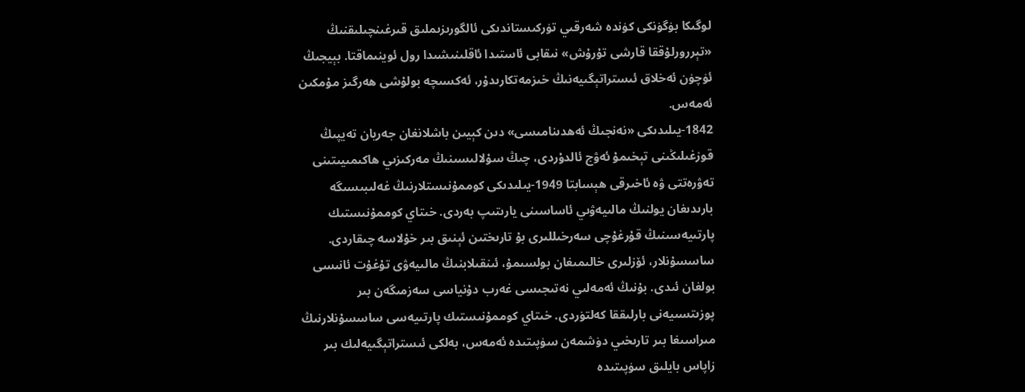لوگىكا بۈگۈنكى كۈندە شەرقىي تۈركىستاندىكى ئالگورىزىملىق قىرغىنچىلىقنىڭ «تېررورلۇققا قارشى تۇرۇش» نىقابى ئاستىدا ئاقلىنىشىدا رول ئوينىماقتا. بېيجىڭ ئۈچۈن ئەخلاق ئىستراتېگىيەنىڭ خىزمەتكارىدۇر، ئەكسىچە بولۇشى ھەرگىز مۇمكىن ئەمەس.
1842-يىلىدىكى «نەنجىڭ ئەھدىنامىسى» دىن كېيىن باشلانغان جەريان تەيپىڭ قوزغىلىڭىنى تېخىمۇ ئەۋج ئالدۇردى، چىڭ سۇلالىسىنىڭ مەركىزىي ھاكىمىيىتىنى تەۋرەتتى ۋە ئاخىرقى ھېسابتا 1949-يىلىدىكى كوممۇنىستلارنىڭ غەلىبىسىگە بارىدىغان يولنىڭ مالىيەۋىي ئاساسىنى يارىتىپ بەردى. خىتاي كوممۇنىستىك پارتىيەسىنىڭ قۇرغۇچى سەرخىللىرى بۇ تارىختىن ئېنىق بىر خۇلاسە چىقاردى. ساسسۇنلار، ئۆزلىرى خالىمىغان بولسىمۇ، ئىنقىلابنىڭ مالىيەۋى تۇغۇت ئانىسى بولغان ئىدى. بۇنىڭ ئەمەلىي نەتىجىسى غەرب دۇنياسى سەزمىگەن بىر پوزىتسىيەنى بارلىققا كەلتۈردى. خىتاي كوممۇنىستىك پارتىيەسى ساسسۇنلارنىڭ مىراسىغا بىر تارىخىي دۈشمەن سۈپىتىدە ئەمەس، بەلكى ئىستراتېگىيەلىك بىر زاپاس بايلىق سۈپىتىدە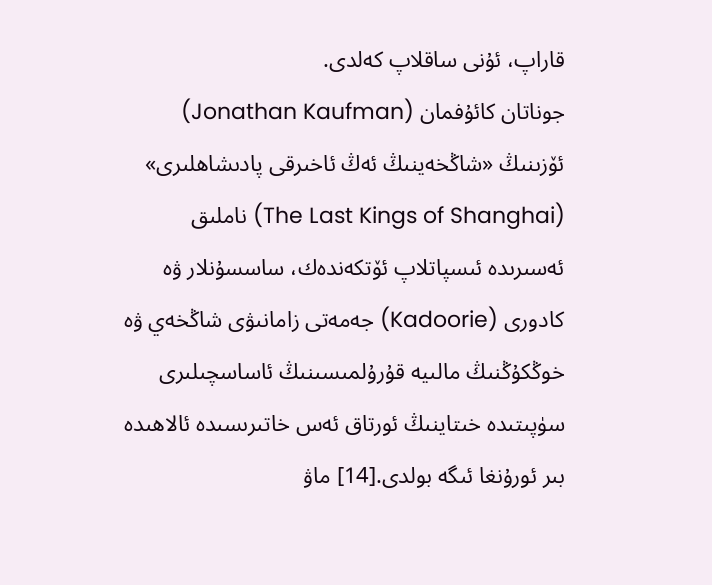قاراپ، ئۇنى ساقلاپ كەلدى.
جوناتان كائۇفمان (Jonathan Kaufman) ئۆزىنىڭ «شاڭخەينىڭ ئەڭ ئاخىرقى پادىشاھلىرى» (The Last Kings of Shanghai) ناملىق ئەسىرىدە ئىسپاتلاپ ئۆتكەندەك، ساسسۇنلار ۋە كادورى (Kadoorie) جەمەتى زامانىۋى شاڭخەي ۋە خوڭكۇڭنىڭ مالىيە قۇرۇلمىسىنىڭ ئاساسچىلىرى سۈپىتىدە خىتاينىڭ ئورتاق ئەس خاتىرىسىدە ئالاھىدە بىر ئورۇنغا ئىگە بولدى.[14] ماۋ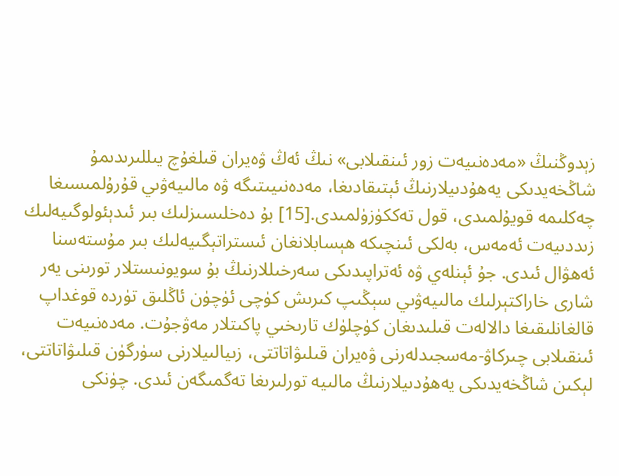زېدوڭنىڭ «مەدەنىيەت زور ئىنقىلابى» نىڭ ئەڭ ۋەيران قىلغۇچ يىللىرىدىمۇ شاڭخەيدىكى يەھۇدىيلارنىڭ ئېتىقادىغا، مەدەنىيىتىگە ۋە مالىيەۋىي قۇرۇلمىسىغا چەكلىمە قويۇلمىدى، قول تەككۈزۈلمىدى.[15] بۇ دەخلىسىزلىك بىر ئىدېئولوگىيەلىك زىددىيەت ئەمەس، بەلكى ئىنچىكە ھېسابلانغان ئىستراتېگىيەلىك بىر مۇستەسنا ئەھۋال ئىدى. جۇ ئېنلەي ۋە ئەتراپىدىكى سەرخىللارنىڭ بۇ سويونىستلار تورىنى يەر شارى خاراكتېرلىك مالىيەۋىي سېڭىپ كىرىش كۈچى ئۈچۈن ئاڭلىق تۈردە قوغداپ قالغانلىقىغا دالالەت قىلىدىغان كۈچلۈك تارىخىي پاكىتلار مەۋجۇت. مەدەنىيەت ئىنقىلابى چىركاۋ-مەسجىدلەرنى ۋەيران قىلىۋاتاتتى، زىيالىيلارنى سۈرگۈن قىلىۋاتاتتى، لېكىن شاڭخەيدىكى يەھۇدىيلارنىڭ مالىيە تورلىرىغا تەگمىگەن ئىدى. چۈنكى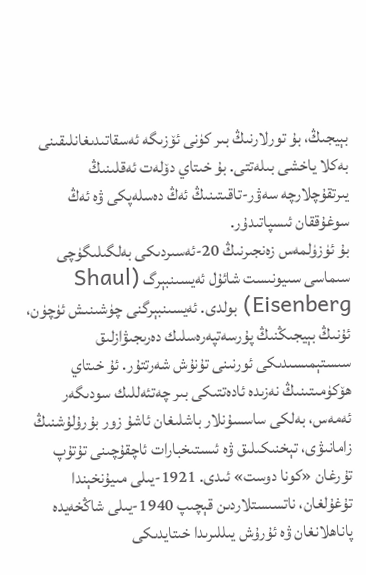بېيجىڭ، بۇ تورلارنىڭ بىر كۈنى ئۆزىگە ئەسقاتىدىغانلىقىنى بەكلا ياخشى بىلەتتى. بۇ خىتاي دۆلەت ئەقلىنىڭ يىرتقۇچلارچە سەۋر-تاقىتىنىڭ ئەڭ دەسلەپكى ۋە ئەڭ سوغۇققان ئىسپاتىدۇر.
بۇ ئۈزۈلمەس زەنجىرنىڭ 20-ئەسىردىكى بەلگىلىگۈچى سىماسى سىيونىست شائۇل ئەيسىنبېرگ (Shaul Eisenberg) بولدى. ئەيسىنبېرگنى چۈشىنىش ئۈچۈن، ئۇنىڭ بېيجىڭنىڭ پۇرسەتپەرەسلىك دەرىجىۋازلىق سىستېمىسىدىكى ئورنىنى تۇنۇش شەرتتۇر. ئۇ خىتاي ھۆكۈمىتىنىڭ نەزىدە ئادەتتىكى بىر چەتئەللىك سودىگەر ئەمەس، بەلكى ساسسۇنلار باشلىغان ئاشۇ زور بۇرۇلۇشنىڭ زامانىۋى، تېخنىكىلىق ۋە ئىستىخبارات ئاچقۇچىنى تۇتۇپ تۇرغان «كونا دوست» ئىدى. 1921-يىلى مىيۇنخېندا تۇغۇلغان، ناتسىستلاردىن قېچىپ 1940-يىلى شاڭخەيدە پاناھلانغان ۋە ئۇرۇش يىللىرىدا خىتايدىكى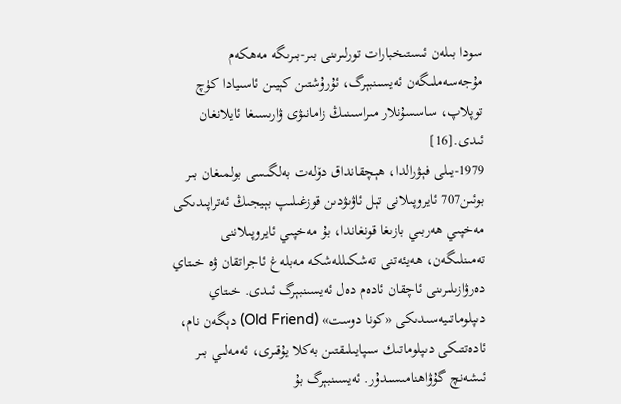سودا بىلەن ئىستىخبارات تورلىرىنى بىر-بىرىگە مەھكەم مۇجەسەملىگەن ئەيسىنبېرگ، ئۇرۇشتىن كېيىن ئاسىيادا كۈچ توپلاپ، ساسسۇنلار مىراسىنىڭ زامانىۋى ۋارىسىغا ئايلانغان ئىدى.[16]
1979-يىلى فېۋرالدا، ھېچقانداق دۆلەت بەلگىسى بولمىغان بىر بوئىن707 ئايروپىلانى تېل ئاۋىۋدىن قوزغىلىپ بېيجىڭ ئەتراپىدىكى مەخپىي ھەربىي بازىغا قونغاندا، بۇ مەخپىي ئايروپىلاننى تەمىنلىگەن، ھەيئەتنى تەشكىللەشكە مەبلەغ ئاجراتقان ۋە خىتاي دەرۋازىلىرىنى ئاچقان ئادەم دەل ئەيسىنبېرگ ئىدى. خىتاي دىپلوماتىيەسىدىكى «كونا دوست» (Old Friend) دېگەن نام، ئادەتتىكى دىپلوماتىك سىپايىلىقتىن بەكلا يۇقىرى، ئەمەلىي بىر ئىشەنچ گۇۋاھنامىسىدۇر. ئەيسىنبېرگ بۇ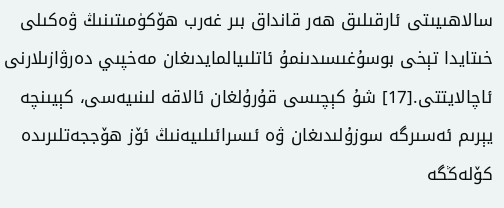سالاھىيىتى ئارقىلىق ھەر قانداق بىر غەرب ھۆكۈمىتىنىڭ ۋەكىلى خىتايدا تېخى بوسۇغىسىدىنمۇ ئاتلىيالمايدىغان مەخپىي دەرۋازىلارنى ئاچالايتتى.[17] شۇ كېچىسى قۇرۇلغان ئالاقە لىنىيەسى، كېيىنچە يېرىم ئەسىرگە سوزۇلىدىغان ۋە ئىسرائىلىيەنىڭ ئۆز ھۆججەتلىرىدە كۆلەڭگە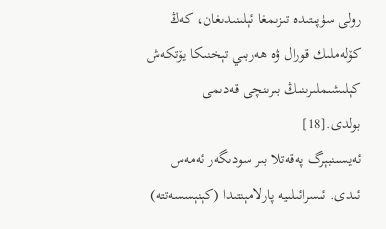رولى سۈپىتىدە تىزىمغا ئېلىنىدىغان، كەڭ كۆلەملىك قورال ۋە ھەربىي تېخنىكا يۆتكەش كېلىشىملىرىنىڭ بىرىنچى قەدىمى بولدى.[18]
ئەيسىنبېرگ پەقەتلا بىر سودىگەر ئەمەس ئىدى. ئىسرائىلىيە پارلامېنتىدا (كېنېسسەتتە)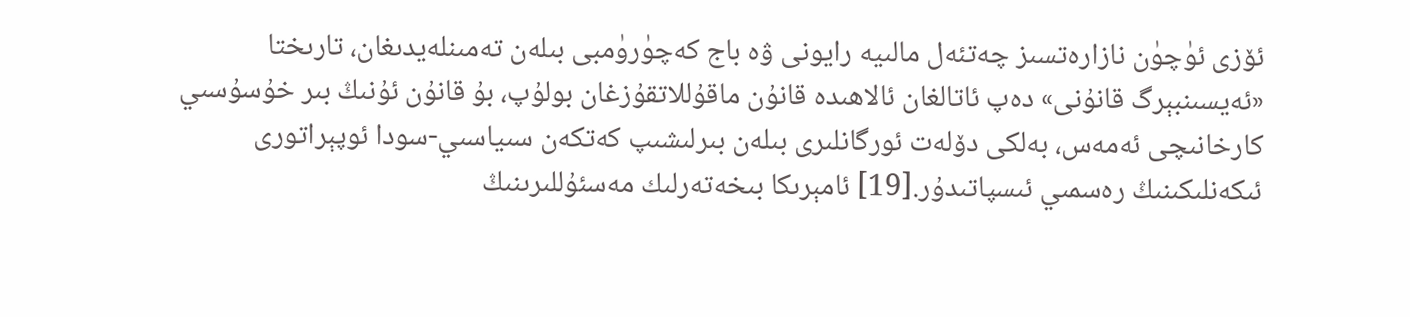ئۆزى ئۈچۈن نازارەتسىز چەتئەل مالىيە رايونى ۋە باج كەچۈرۈمبى بىلەن تەمىنلەيدىغان، تارىختا «ئەيسىنبېرگ قانۇنى» دەپ ئاتالغان ئالاھىدە قانۇن ماقۇللاتقۇزغان بولۇپ، بۇ قانۇن ئۇنىڭ بىر خۇسۇسىي كارخانىچى ئەمەس، بەلكى دۆلەت ئورگانلىرى بىلەن بىرلىشىپ كەتكەن سىياسىي-سودا ئوپېراتورى ئىكەنلىكىنىڭ رەسمىي ئىسپاتىدۇر.[19] ئامېرىكا بىخەتەرلىك مەسئۇللىرىنىڭ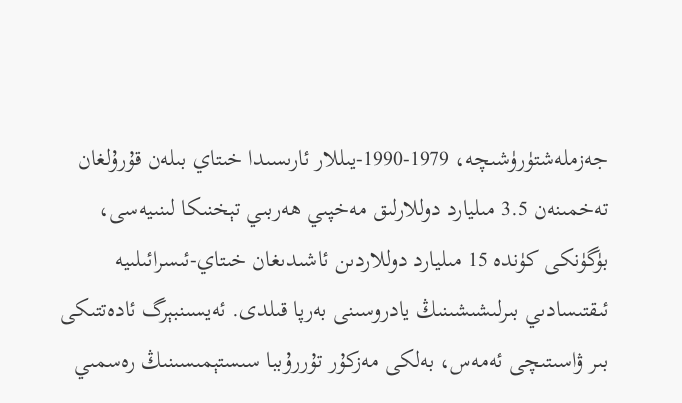جەزملەشتۈرۈشىچە، 1979-1990-يىللار ئارىسىدا خىتاي بىلەن قۇرۇلغان تەخمىنەن 3.5 مىليارد دوللارلىق مەخپىي ھەربىي تېخنىكا لىنىيەسى، بۈگۈنكى كۈندە 15 مىليارد دوللاردىن ئاشىدىغان خىتاي-ئىسرائىلىيە ئىقتىسادىي بىرلىشىشىنىڭ يادروسىنى بەرپا قىلدى. ئەيسىنبېرگ ئادەتتىكى بىر ۋاسىتىچى ئەمەس، بەلكى مەزكۇر تۇررۇببا سىستېمىسىنىڭ رەسمىي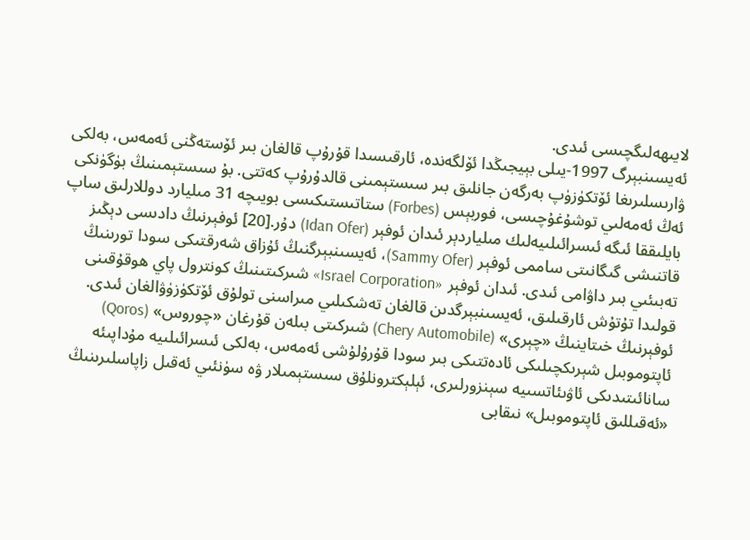لايىھەلىگچىسى ئىدى.
ئەيسىنبېرگ 1997-يىلى بېيجىڭدا ئۆلگەندە، ئارقىسىدا قۇرۇپ قالغان بىر ئۆستەڭنى ئەمەس، بەلكى ۋارىسلىرىغا ئۆتكۈزۈپ بەرگەن جانلىق بىر سىستېمىنى قالدۇرۇپ كەتتى. بۇ سىستېمىنىڭ بۈگۈنكى ئەڭ ئەمەلىي توشۇغۇچىسى، فوربېس (Forbes) ستاتىستىكىسى بويىچە 31 مىليارد دوللارلىق ساپ بايلىققا ئىگە ئىسرائىلىيەلىك مىلياردېر ئىدان ئوفېر (Idan Ofer) دۇر.[20] ئوفېرنىڭ دادىسى دېڭىز قاتنىشى گىگانىتى ساممى ئوفېر (Sammy Ofer)، ئەيسىنبېرگنىڭ ئۇزاق شەرقتىكى سودا تورىنىڭ تەبىئىي بىر داۋامى ئىدى. ئىدان ئوفېر «Israel Corporation» شىركىتىنىڭ كونترول پاي ھوقۇقىنى قولىدا تۇتۇش ئارقىلىق، ئەيسىنبېرگدىن قالغان تەشكىلىي مىراسنى تولۇق ئۆتكۈزۈۋالغان ئىدى.
ئوفېرنىڭ خىتاينىڭ «چېرى» (Chery Automobile) شىركىتى بىلەن قۇرغان «چوروس» (Qoros) ئاپتوموبىل شېرىكچىلىكى ئادەتتىكى بىر سودا قۇرۇلۇشى ئەمەس، بەلكى ئىسرائىلىيە مۇداپىئە سانائىتىدىكى ئاۋىئاتسىيە سېنزورلىرى، ئېلېكترونلۇق سىستېمىلار ۋە سۈنئىي ئەقىل زاپاسلىرىنىڭ «ئەقىللىق ئاپتوموبىل» نىقابى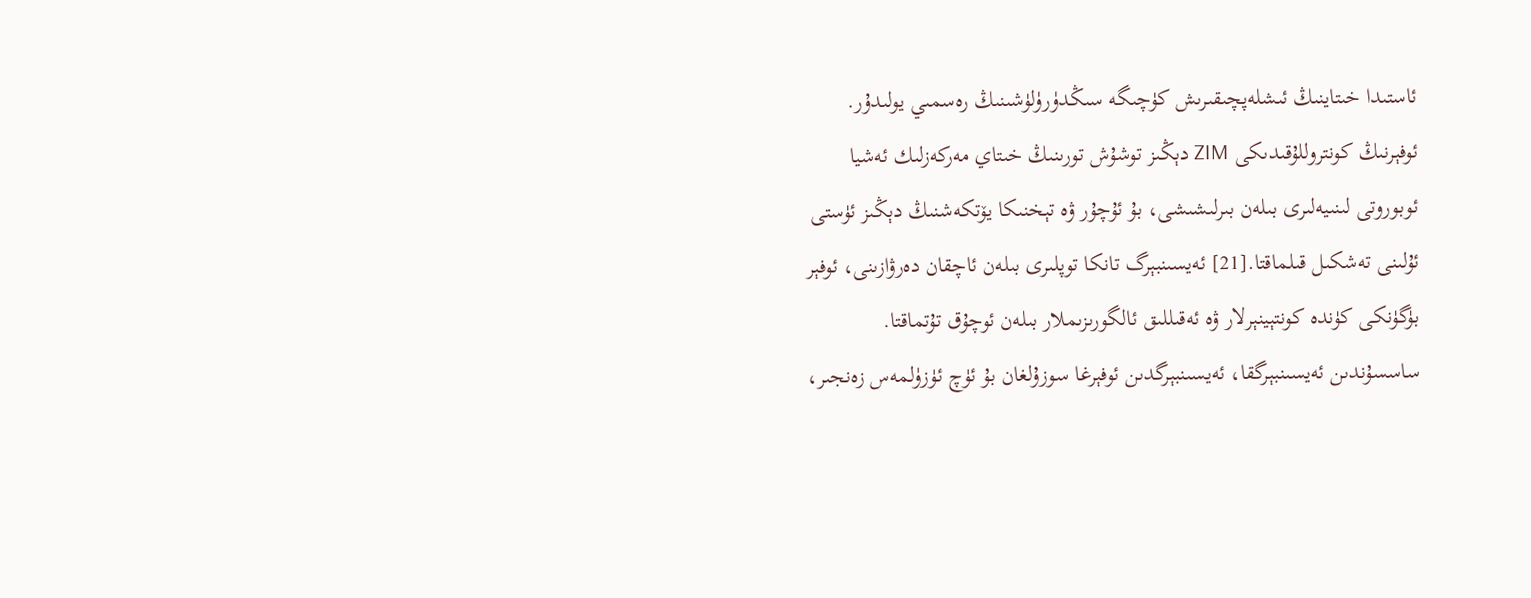ئاستىدا خىتاينىڭ ئىشلەپچىقىرىش كۈچىگە سىڭدۈرۈلۈشىنىڭ رەسمىي يولىدۇر. ئوفېرنىڭ كونتروللۇقىدىكى ZIM دېڭىز توشۇش تورىنىڭ خىتاي مەركەزلىك ئەشيا ئوبوروتى لىنىيەلىرى بىلەن بىرلىشىشى، بۇ ئۇچۇر ۋە تېخنىكا يۆتكەشنىڭ دېڭىز ئۈستى ئۇلىنى تەشكىل قىلماقتا.[21] ئەيسىنبېرگ تانكا توپلىرى بىلەن ئاچقان دەرۋازىنى، ئوفېر بۈگۈنكى كۈندە كونتېينېرلار ۋە ئەقىللىق ئالگورىزىملار بىلەن ئوچۇق تۇتماقتا.
ساسسۇندىن ئەيسىنبېرگقا، ئەيسىنبېرگدىن ئوفېرغا سوزۇلغان بۇ ئۈچ ئۈزۈلمەس زەنجىر،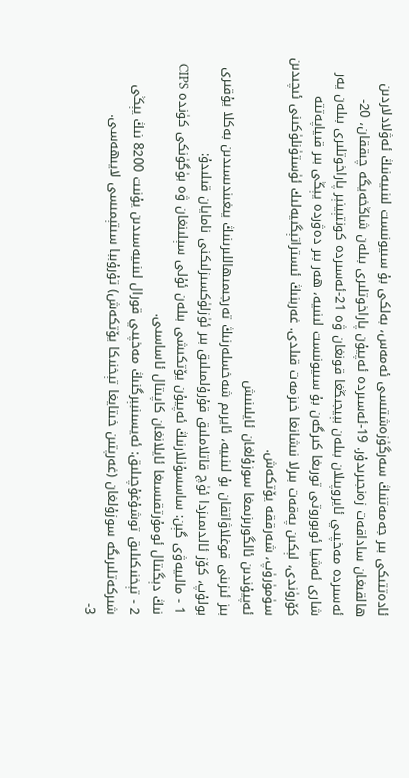ئادەتتىكى بىر جەمەتنىڭ سەرگۈزەشتىسى ئەمەس، بەلكى بۇ سىيونىست لىنىيەنىڭ ئەۋلادلاردىن ھالقىغان ساداقەت زەنجىرىدۇر. 19-ئەسىردە ئەپيۇن پاراخوتلىرى بىلەن شاڭخەيگە چىققان، 20-ئەسىردە مەخپىي ئايروپىلان بىلەن بېيجىڭغا قونغان ۋە 21-ئەسىردە كونتېينېر پاراخوتلىرى بىلەن يەر شارى ئەشيا ئوبوروتى تورىغا كىرگەن بۇ سىيونىست لىنىيە، ھەر بىر دەۋردە يېڭى بىر قىياپەتتە كۆرۈندى، لېكىن پەقەت بىرلا نىشانغا خىزمەت قىلدى. غەربنىڭ ئىستراتېگىيەلىك ئۈستۈنلۈكىنى ئىچىدىن سۈمۈرۈپ، شەرققە يۆتكەش.
ئەپيۇندىن ئالگورىزىمغا سوزۇلغان ئايلىنىش
بىز ئىزىنى قوغلاۋاتقان بۇ لىنىيە، ئايرىم شەخسلەرنىڭ تەرجىمىھاللىرىنىڭ يىغىندىسىدىن بەكلا يۇقىرى بولۇپ، كۆز ئالدىمىزدا ئۈچ قاتلاملىق قۇرۇلمىلىق بىر ئۈزلۈكسىزلىكنى نامايان قىلىدۇ:
1 - مالىيەۋى گېن: ساسسۇنلارنىڭ ئەپيۇن يۆتكىشى بىلەن ئۇلى سېلىنغان ۋە بۈگۈنكى كۈندە CIPS نىڭ دېگىتال ئومۇرتقىسىغا ئايلانغان كاپىتال ئاساسىى.
2 - تېخنىكىلىق توشۇغۇچىلىق: ئەيسىنبېرگنىڭ مەخپىي قورال لىنىيەسىدىن يۇنىت 8200 نىڭ يېڭى شىركەتلىرىگە سوزۇلغان (غەرپتىن خىتايغا تېخنىكا يۆتكەش) تۇرۇببا سىتېمىسى لايىھەسى.
3-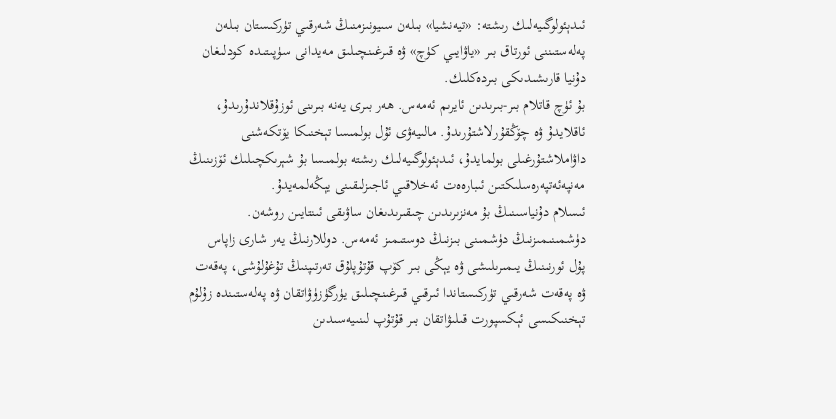ئىدېئولوگىيەلىك رىشتە: «تيەنشيا» بىلەن سىيونىزمنىڭ شەرقىي تۈركىستان بىلەن پەلەستىننى ئورتاق بىر «ياۋايىي كۈچ» ۋە قىرغىنچىلىق مەيدانى سۈپىتىدە كودلىغان دۇنيا قارىشىدىكى بىردەكلىك.
بۇ ئۈچ قاتلام بىر-بىرىدىن ئايرىم ئەمەس. ھەر بىرى يەنە بىرىنى ئوزۇقلاندۇرىدۇ، ئاقلايدۇ ۋە چۆڭقۇرلاشتۇرىدۇ. مالىيەۋى ئۇل بولمىسا تېخنىكا يۆتكەشنى داۋاملاشتۇرغىلى بولمايدۇ، ئىدېئولوگىيەلىك رىشتە بولمىسا بۇ شېرىكچىلىك ئۆزىنىڭ مەنپەئەتپەرەسلىكتىن ئىبارەەت ئەخلاقىي ئاجىزلىقىنى يېڭەلمەيدۇ.
ئىسلام دۇنياسىنىڭ بۇ مەنزىرىدىن چىقىرىدىغان ساۋىقى ئىنتايىن روشەن. دۈشمىنىمىزنىڭ دۈشمىنى بىزنىڭ دوستىمىز ئەمەس. دوللارنىڭ يەر شارى زاپاس پۇل ئورنىنىڭ يىمىرىلىشى ۋە يېڭى بىر كۆپ قۇتۇپلۇق تەرتىپنىڭ تۇغۇلۇشى، پەقەت ۋە پەقەت شەرقىي تۈركىستاندا ئىرقىي قىرغىنچىلىق يۈرگۈزۈۋاتقان ۋە پەلەستىندە زۇلۇم تېخنىكىسى ئېكسپورت قىلىۋاتقان بىر قۇتۇپ لىنىيەسىدىن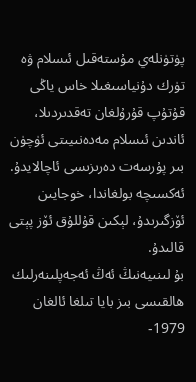پۈتۈنلەي مۇستەقىل ئىسلام ۋە تۈرك دۇنياسىغىلا خاس ياڭى قۇتۇپ قۇرۇلغان تەقدىردىلا، ئاندىن ئىسلام مەدەنىيىتى ئۈچۈن بىر پۇرسەت دەرىزىسى ئاچالايدۇ. ئەكسىچە بولغاندا، خوجايىن ئۆزگىرىدۇ، لېكىن قۇللۇق ئۆز پېتى قالىدۇ.
بۇ لىنىيەنىڭ ئەڭ ئەجەپلىنەرلىك ھالقىسى بىز بايا تىلغا ئالغان 1979-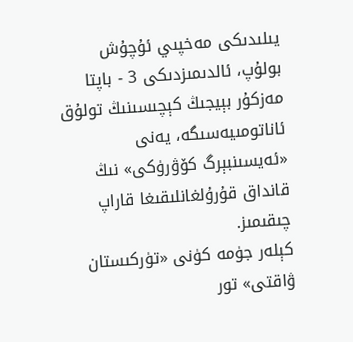يىلىدىكى مەخپىي ئۇچۇش بولۇپ، ئالدىمىزدىكى 3 - باپتا مەزكۇر بېيجىڭ كېچىسىنىڭ تولۇق ئاناتومىيەسىگە، يەنى «ئەيسىنبېرگ كۆۋرۈكى» نىڭ قانداق قۇرۇلغانلىقىغا قاراپ چىقىمىز.
كېلەر جۈمە كۈنى «تۈركىستان ۋاقتى» تور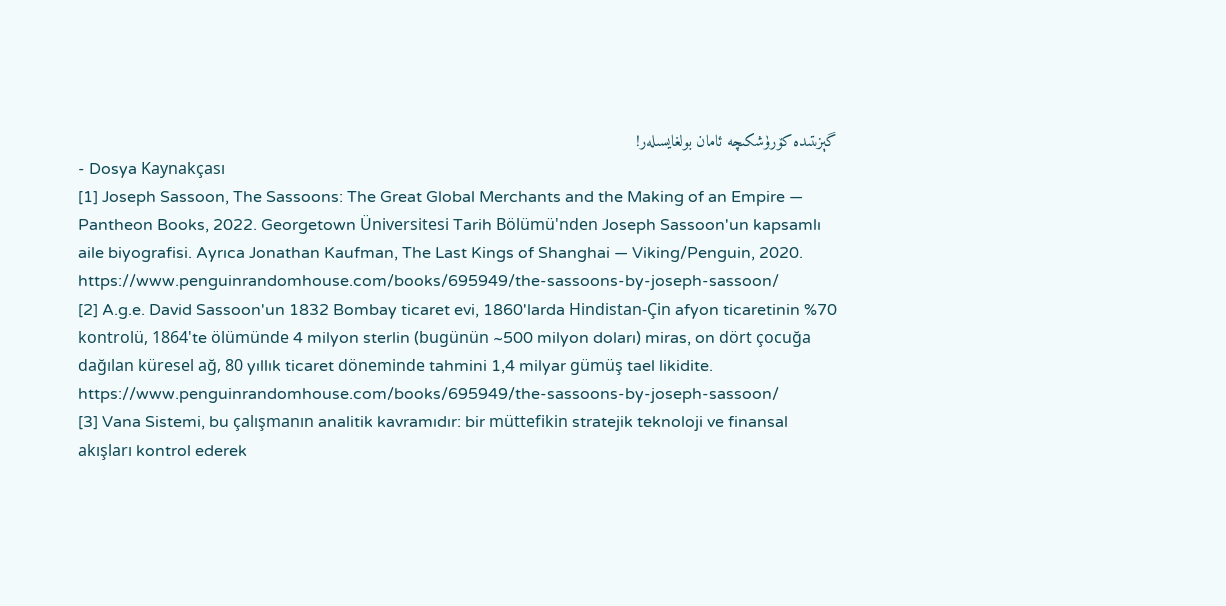گېزىتىدە كۆرۈشكىچە ئامان بولغايسىلەر!
- Dosya Kaynakçası
[1] Joseph Sassoon, The Sassoons: The Great Global Merchants and the Making of an Empire — Pantheon Books, 2022. Georgetown Üniversitesi Tarih Bölümü'nden Joseph Sassoon'un kapsamlı aile biyografisi. Ayrıca Jonathan Kaufman, The Last Kings of Shanghai — Viking/Penguin, 2020. https://www.penguinrandomhouse.com/books/695949/the-sassoons-by-joseph-sassoon/
[2] A.g.e. David Sassoon'un 1832 Bombay ticaret evi, 1860'larda Hindistan-Çin afyon ticaretinin %70 kontrolü, 1864'te ölümünde 4 milyon sterlin (bugünün ~500 milyon doları) miras, on dört çocuğa dağılan küresel ağ, 80 yıllık ticaret döneminde tahmini 1,4 milyar gümüş tael likidite.
https://www.penguinrandomhouse.com/books/695949/the-sassoons-by-joseph-sassoon/
[3] Vana Sistemi, bu çalışmanın analitik kavramıdır: bir müttefikin stratejik teknoloji ve finansal akışları kontrol ederek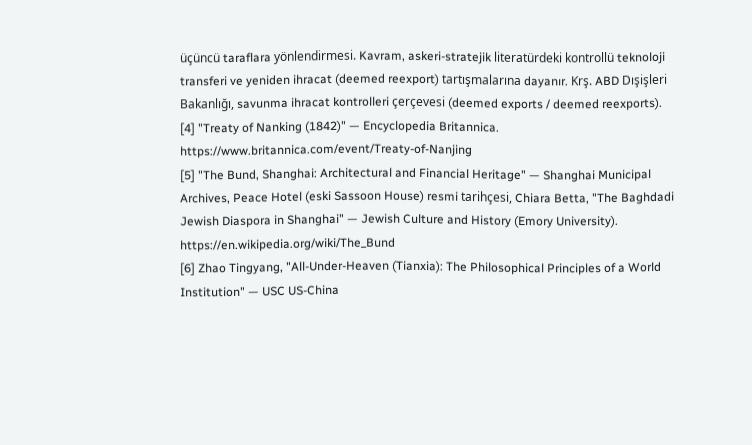üçüncü taraflara yönlendirmesi. Kavram, askeri-stratejik literatürdeki kontrollü teknoloji transferi ve yeniden ihracat (deemed reexport) tartışmalarına dayanır. Krş. ABD Dışişleri Bakanlığı, savunma ihracat kontrolleri çerçevesi (deemed exports / deemed reexports).
[4] "Treaty of Nanking (1842)" — Encyclopedia Britannica. https://www.britannica.com/event/Treaty-of-Nanjing
[5] "The Bund, Shanghai: Architectural and Financial Heritage" — Shanghai Municipal Archives, Peace Hotel (eski Sassoon House) resmi tarihçesi, Chiara Betta, "The Baghdadi Jewish Diaspora in Shanghai" — Jewish Culture and History (Emory University). https://en.wikipedia.org/wiki/The_Bund
[6] Zhao Tingyang, "All-Under-Heaven (Tianxia): The Philosophical Principles of a World Institution" — USC US-China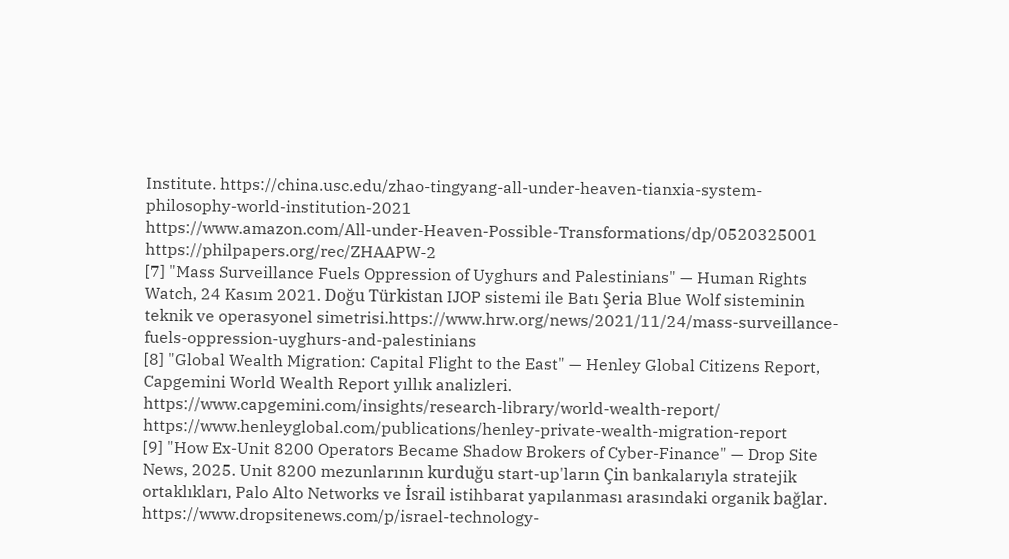Institute. https://china.usc.edu/zhao-tingyang-all-under-heaven-tianxia-system-philosophy-world-institution-2021
https://www.amazon.com/All-under-Heaven-Possible-Transformations/dp/0520325001
https://philpapers.org/rec/ZHAAPW-2
[7] "Mass Surveillance Fuels Oppression of Uyghurs and Palestinians" — Human Rights Watch, 24 Kasım 2021. Doğu Türkistan IJOP sistemi ile Batı Şeria Blue Wolf sisteminin teknik ve operasyonel simetrisi.https://www.hrw.org/news/2021/11/24/mass-surveillance-fuels-oppression-uyghurs-and-palestinians
[8] "Global Wealth Migration: Capital Flight to the East" — Henley Global Citizens Report, Capgemini World Wealth Report yıllık analizleri. https://www.capgemini.com/insights/research-library/world-wealth-report/
https://www.henleyglobal.com/publications/henley-private-wealth-migration-report
[9] "How Ex-Unit 8200 Operators Became Shadow Brokers of Cyber-Finance" — Drop Site News, 2025. Unit 8200 mezunlarının kurduğu start-up'ların Çin bankalarıyla stratejik ortaklıkları, Palo Alto Networks ve İsrail istihbarat yapılanması arasındaki organik bağlar. https://www.dropsitenews.com/p/israel-technology-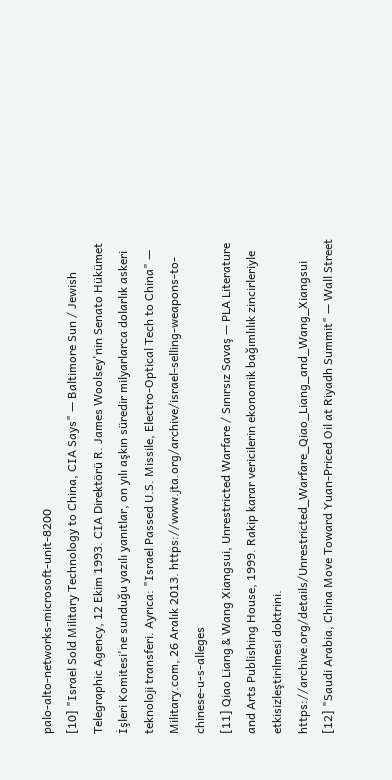palo-alto-networks-microsoft-unit-8200
[10] "Israel Sold Military Technology to China, CIA Says" — Baltimore Sun / Jewish Telegraphic Agency, 12 Ekim 1993. CIA Direktörü R. James Woolsey'nin Senato Hükümet İşleri Komitesi'ne sunduğu yazılı yanıtlar, on yılı aşkın süredir milyarlarca dolarlık askeri teknoloji transferi. Ayrıca: "Israel Passed U.S. Missile, Electro-Optical Tech to China" — Military.com, 26 Aralık 2013. https://www.jta.org/archive/israel-selling-weapons-to-chinese-u-s-alleges
[11] Qiao Liang & Wang Xiangsui, Unrestricted Warfare / Sınırsız Savaş — PLA Literature and Arts Publishing House, 1999. Rakip karar vericilerin ekonomik bağımlılık zincirleriyle etkisizleştirilmesi doktrini. https://archive.org/details/Unrestricted_Warfare_Qiao_Liang_and_Wang_Xiangsui
[12] "Saudi Arabia, China Move Toward Yuan-Priced Oil at Riyadh Summit" — Wall Street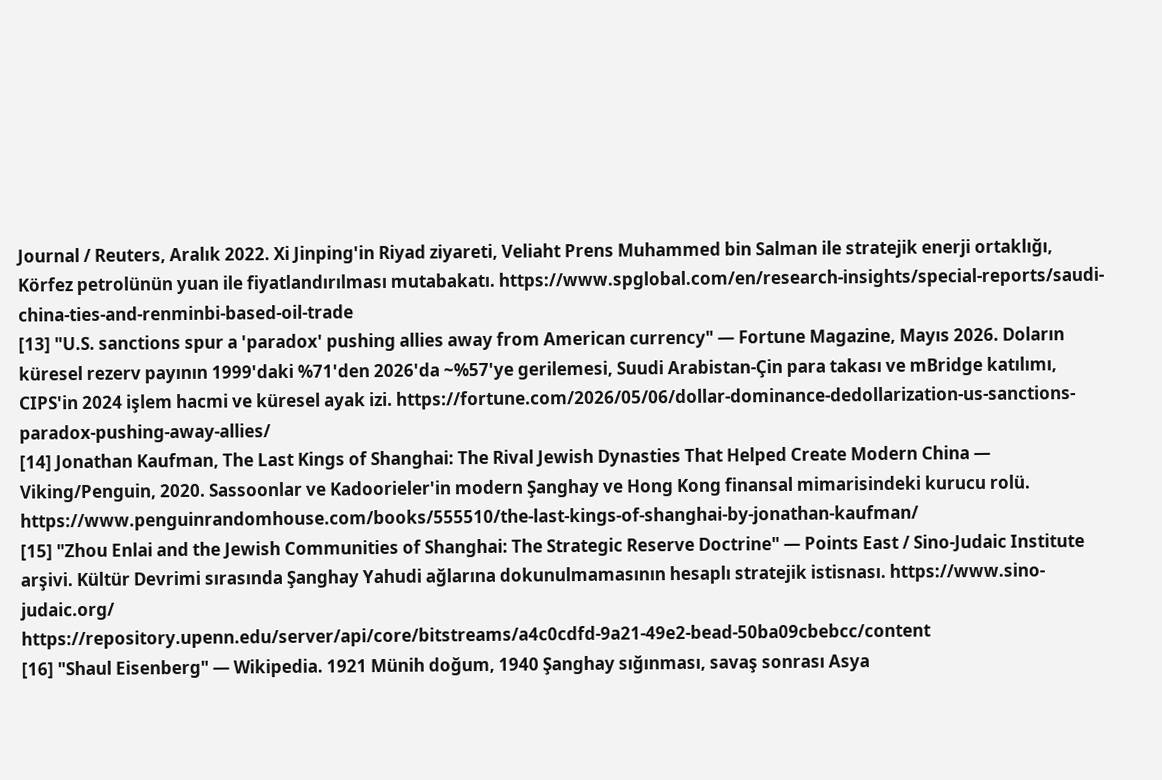Journal / Reuters, Aralık 2022. Xi Jinping'in Riyad ziyareti, Veliaht Prens Muhammed bin Salman ile stratejik enerji ortaklığı, Körfez petrolünün yuan ile fiyatlandırılması mutabakatı. https://www.spglobal.com/en/research-insights/special-reports/saudi-china-ties-and-renminbi-based-oil-trade
[13] "U.S. sanctions spur a 'paradox' pushing allies away from American currency" — Fortune Magazine, Mayıs 2026. Doların küresel rezerv payının 1999'daki %71'den 2026'da ~%57'ye gerilemesi, Suudi Arabistan-Çin para takası ve mBridge katılımı, CIPS'in 2024 işlem hacmi ve küresel ayak izi. https://fortune.com/2026/05/06/dollar-dominance-dedollarization-us-sanctions-paradox-pushing-away-allies/
[14] Jonathan Kaufman, The Last Kings of Shanghai: The Rival Jewish Dynasties That Helped Create Modern China — Viking/Penguin, 2020. Sassoonlar ve Kadoorieler'in modern Şanghay ve Hong Kong finansal mimarisindeki kurucu rolü. https://www.penguinrandomhouse.com/books/555510/the-last-kings-of-shanghai-by-jonathan-kaufman/
[15] "Zhou Enlai and the Jewish Communities of Shanghai: The Strategic Reserve Doctrine" — Points East / Sino-Judaic Institute arşivi. Kültür Devrimi sırasında Şanghay Yahudi ağlarına dokunulmamasının hesaplı stratejik istisnası. https://www.sino-judaic.org/
https://repository.upenn.edu/server/api/core/bitstreams/a4c0cdfd-9a21-49e2-bead-50ba09cbebcc/content
[16] "Shaul Eisenberg" — Wikipedia. 1921 Münih doğum, 1940 Şanghay sığınması, savaş sonrası Asya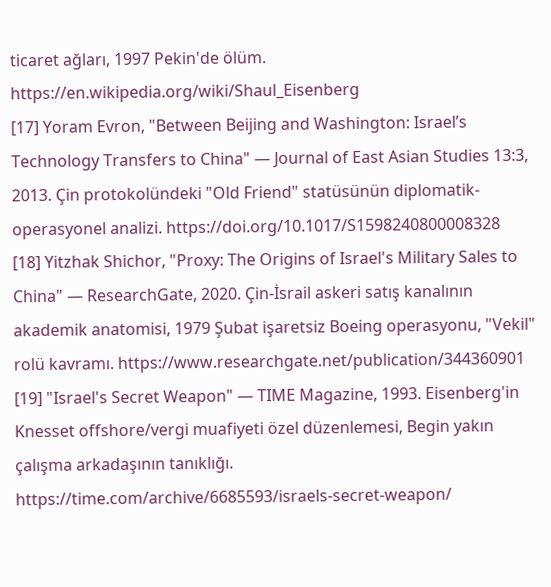ticaret ağları, 1997 Pekin'de ölüm. https://en.wikipedia.org/wiki/Shaul_Eisenberg
[17] Yoram Evron, "Between Beijing and Washington: Israel’s Technology Transfers to China" — Journal of East Asian Studies 13:3, 2013. Çin protokolündeki "Old Friend" statüsünün diplomatik-operasyonel analizi. https://doi.org/10.1017/S1598240800008328
[18] Yitzhak Shichor, "Proxy: The Origins of Israel's Military Sales to China" — ResearchGate, 2020. Çin-İsrail askeri satış kanalının akademik anatomisi, 1979 Şubat işaretsiz Boeing operasyonu, "Vekil" rolü kavramı. https://www.researchgate.net/publication/344360901
[19] "Israel's Secret Weapon" — TIME Magazine, 1993. Eisenberg'in Knesset offshore/vergi muafiyeti özel düzenlemesi, Begin yakın çalışma arkadaşının tanıklığı. https://time.com/archive/6685593/israels-secret-weapon/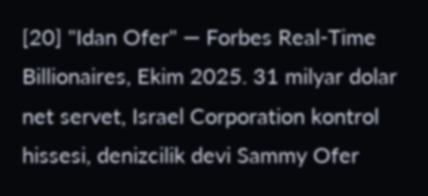[20] "Idan Ofer" — Forbes Real-Time Billionaires, Ekim 2025. 31 milyar dolar net servet, Israel Corporation kontrol hissesi, denizcilik devi Sammy Ofer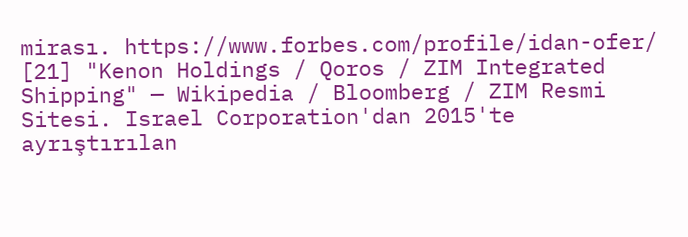mirası. https://www.forbes.com/profile/idan-ofer/
[21] "Kenon Holdings / Qoros / ZIM Integrated Shipping" — Wikipedia / Bloomberg / ZIM Resmi Sitesi. Israel Corporation'dan 2015'te ayrıştırılan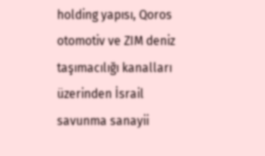holding yapısı, Qoros otomotiv ve ZIM deniz taşımacılığı kanalları üzerinden İsrail savunma sanayii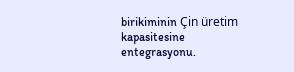birikiminin Çin üretim kapasitesine entegrasyonu.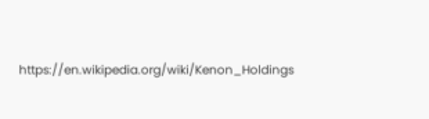https://en.wikipedia.org/wiki/Kenon_Holdings